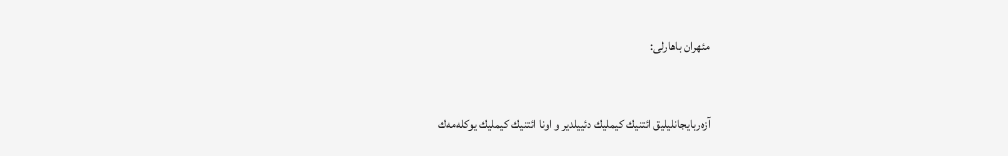مئهران باهارلى:



آزه‌ربايجانليليق ائتنيك كيمليك دئييلدير و اونا ائتنيك كيمليك يوكله‌مه‌ك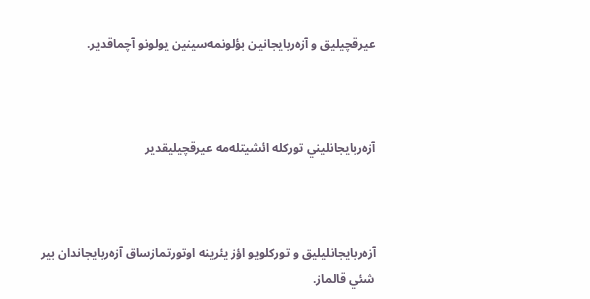عيرقچيليق و آزه‌‌ربايجانين بؤلونمه‌سينين يولونو آچماقدير.



آزه‌ربايجانليني توركله ائشيتله‌مه عيرقچيليقدير



آزه‌ربايجانليليق و توركلويو اؤز يئرينه اوتورتمازساق آزه‌ربايجاندان بير شئي قالماز.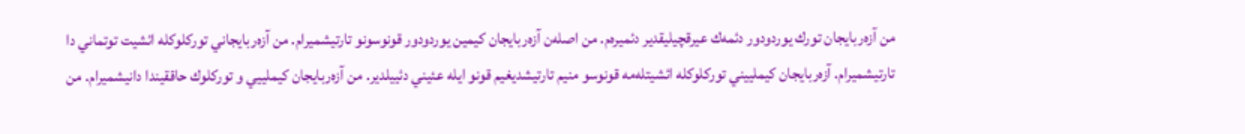من آزه‌ربايجان تورك يوردودور دئمه‌ك عيرقچيليقدير دئميره‌م. من اصله‌ن آزه‌ربايجان كيمين يوردودور قونوسونو تارتيشميرام. من آزه‌ربايجاني توركلوكله ائشيت توتماني دا تارتيشميرام. آزه‌ربايجان كيملييني توركلوكله ائشيتله‌مه قونوسو منيم تارتيشديغيم قونو ايله عئيني دئييلدير. من آزه‌ربايجان كيملييي و توركلوك حاققيندا دانيشميرام. من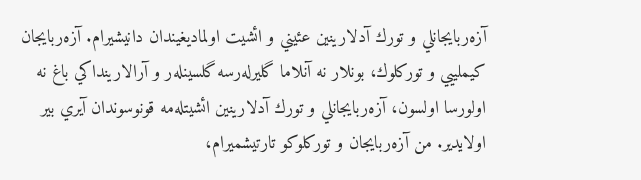آزه‌ربايجانلي و تورك آدلارينين عئيني و ائشيت اولماديغيندان دانيشيرام. آزه‌ربايجان كيملييي و توركلوك، بونلار نه آنلاما گليرله‌رسه گلسينله‌ر و آرالارينداكي باغ نه اولورسا اولسون، آزه‌ربايجانلي و تورك آدلارينين ائشيتله‌مه قونوسوندان آيري بير اولايدير. من آزه‌ربايجان و توركلوكو تارتيشميرام،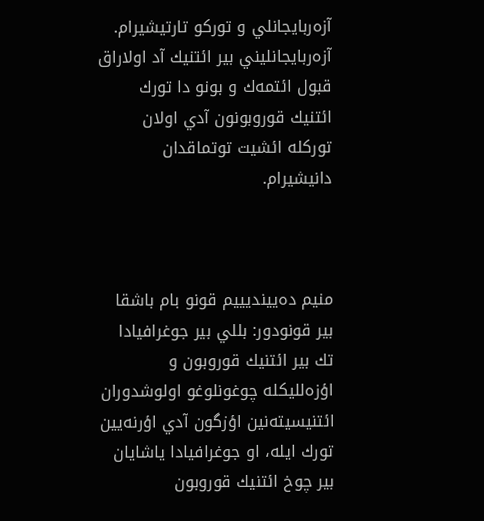آزه‌ربايجانلي و توركو تارتيشيرام. آزه‌ربايجانليني بير ائتنيك آد اولاراق قبول ائتمه‌ك و بونو دا تورك ائتنيك قوروبونون آدي اولان توركله ائشيت توتماقدان دانيشيرام.



منيم ده‌يينديييم قونو بام باشقا بير قونودور: بللي بير جوغرافيادا تك بير ائتنيك قوروبون و اؤزه‌لليكله چوغونلوغو اولوشدوران ائتنيسيته‌نين اؤزگون آدي اؤرنه‌يين تورك ايله، او جوغرافيادا ياشايان بير چوخ ائتنيك قوروبون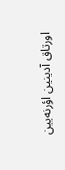اورتاق آدينين اؤرنه‌يين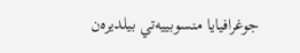جوغرافيايا منسوبييه‌تي بيلديره‌ن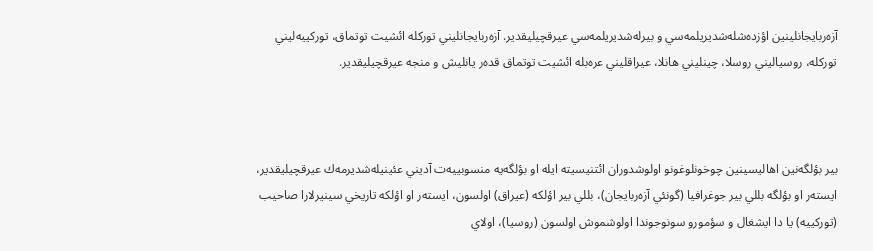آزه‌ربايجانلينين اؤزده‌شله‌شديريلمه‌سي و بيرله‌‌شديريلمه‌سي عيرقچيليقدير. آزه‌ربايجانليني توركله ائشيت توتماق، توركييه‌ليني توركله، روسياليني روسلا، چينليني هانلا، عيراقليني عره‌بله ائشيت توتماق قده‌ر يانليش و منجه عيرقچيليقدير.



بير بؤلگه‌نين اهاليسينين چوخونلوغونو اولوشدوران ائتنيسيته ايله او بؤلگه‌يه منسوبييه‌ت آديني عئينيله‌شديرمه‌ك عيرقچيليقدير، ايسته‌ر او بؤلگه بللي بير جوغرافيا (گونئي آزه‌ربايجان)، بللي بير اؤلكه (عيراق) اولسون، ايسته‌ر او اؤلكه تاريخي سينيرلارا صاحيب (توركييه) يا دا ايشغال و سؤمورو سونوجوندا اولوشموش اولسون (روسيا)، اولاي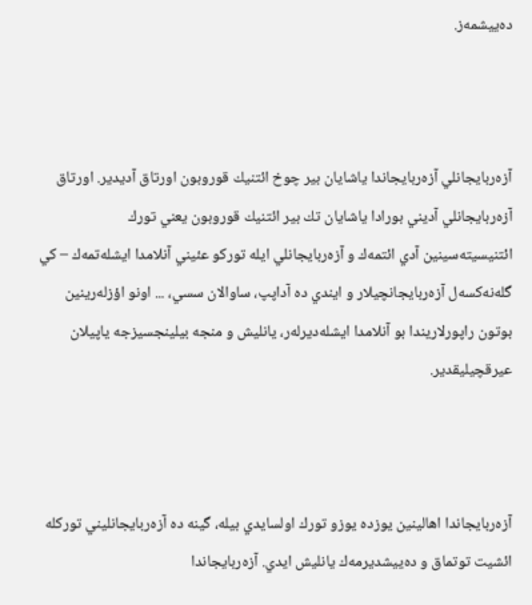ده‌ييشمه‌ز.



آزه‌ربايجانلي آزه‌ربايجاندا ياشايان بير چوخ ائتنيك قوروبون اورتاق آديدير. اورتاق آزه‌ربايجانلي آديني بورادا ياشايان تك بير ائتنيك قوروبون يعني تورك ائتنيسيته‌سينين آدي ائتمه‌ك و آزه‌ربايجانلي ايله توركو عئيني آنلامدا ايشله‌تمه‌ك – كي گله‌نه‌كسه‌ل آزه‌ربايجانچيلار و ايندي ده آداپپ، ساوالان سسي، ... اونو اؤزله‌رينين بوتون راپورلاريندا بو آنلامدا ايشله‌ديرله‌ر، يانليش و منجه بيلينجسيزجه ياپيلان عيرقچيليقدير.



آزه‌ربايجاندا اهالينين يوزده يوزو تورك اولسايدي بيله، گينه ده آزه‌ربايجانليني توركله ائشيت توتماق و ده‌ييشديرمه‌ك يانليش ايدي. آزه‌ربايجاندا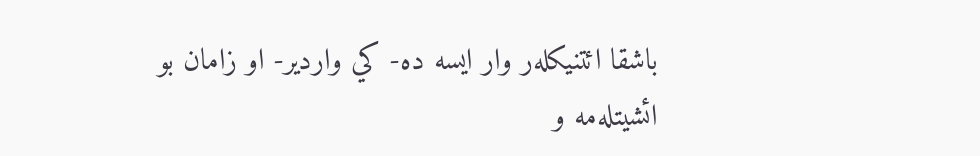باشقا ائتنيكله‌ر وار ايسه ده- كي واردير- او زامان بو ائشيتله‌مه و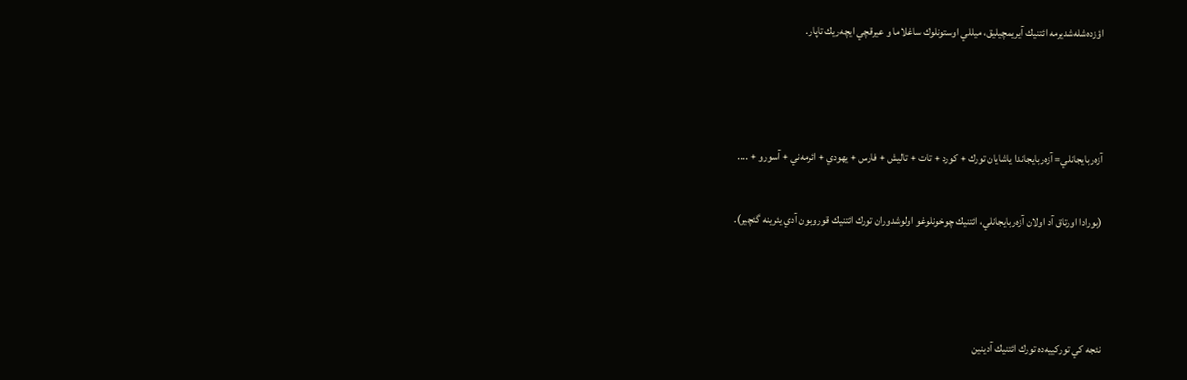اؤزده‌شله‌شديرمه ائتنيك آيريمچيليق، ميللي اوستونلوك ساغلاما و عيرقچي ايچه‌ريك تاپار.



آزه‌ربايجانلي= آزه‌ربايجاندا ياشايان تورك + كورد + تات + تاليش + فارس + يهودي + ائرمه‌ني + آسورو + ....

(بورادا اورتاق آد اولان آزه‌ربايجانلي، ائتنيك چوخونلوغو اولوشدوران تورك ائتنيك قوروبون آدي يئرينه گئچير).



نئجه كي توركييه‌ده تورك ائتنيك آدينين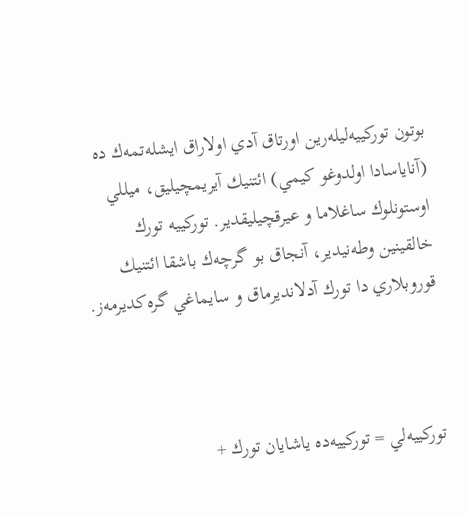بوتون توركييه‌ليله‌رين اورتاق آدي اولاراق ايشله‌تمه‌ك ده (آناياسادا اولدوغو كيمي) ائتنيك آيريمچيليق، ميللي اوستونلوك ساغلاما و عيرقچيليقدير. توركييه تورك خالقينين وطه‌نيدير، آنجاق بو گرچه‌ك باشقا ائتنيك قوروبلاري دا تورك آدلانديرماق و سايماغي گره‌كديرمه‌ز.



توركييه‌لي = توركييه‌ده ياشايان تورك +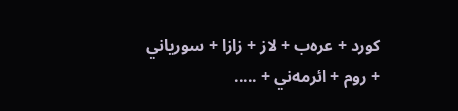كورد + عره‌ب + لاز + زازا + سورياني + روم + ائرمه‌ني + .....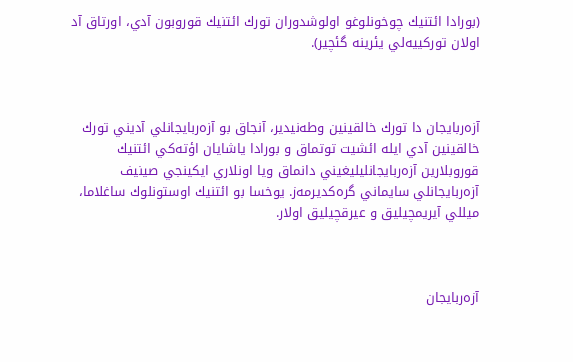(بورادا ائتنيك چوخونلوغو اولوشدوران تورك ائتنيك قوروبون آدي، اورتاق آد اولان توركييه‌لي يئرينه گئچير).



آزه‌ربايجان دا تورك خالقينين وطه‌نيدير، آنجاق بو آزه‌ربايجانلي آديني تورك خالقينين آدي ايله ائشيت توتماق و بورادا ياشايان اؤته‌كي ائتنيك قوروبلارين آزه‌ربايجانليليغيني دانماق ويا اونلاري ايكينجي صينيف آزه‌ربايجانلي سايماني گره‌كديرمه‌‌ز. يوخسا بو ائتنيك اوستونلوك ساغلاما، ميللي آيريمچيليق و عيرقچيليق اولار.



آزه‌ربايجان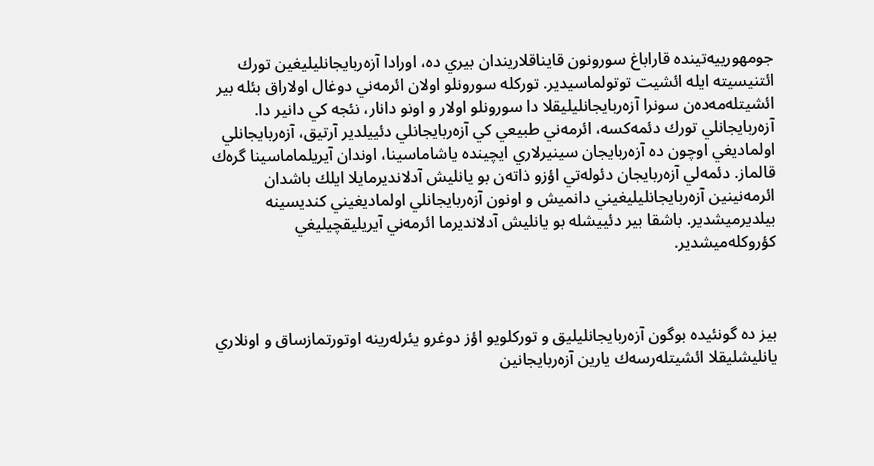جومهورييه‌تينده قاراباغ سورونون قايناقلاريندان بيري ده، اورادا آزه‌ربايجانليليغين تورك ائتنيسيته ايله ائشيت توتولماسيدير. توركله سورونلو اولان ائرمه‌ني دوغال اولاراق بئله بير ائشيتله‌مه‌ده‌ن سونرا آزه‌ربايجانليليقلا دا سورونلو اولار و اونو دانار، نئجه كي دانير دا. آزه‌ربايجانلي تورك دئمه‌كسه، ائرمه‌ني طبيعي كي آزه‌‌ربايجانلي دئييلدير آرتيق، آزه‌ربايجانلي اولماديغي اوچون ده آزه‌ربايجان سينيرلاري ايچينده ياشاماسينا، اوندان آيريلماماسينا گره‌ك قالماز. دئمه‌لي آزه‌ربايجان دئوله‌تي اؤزو ذاته‌ن بو يانليش آدلانديرمايلا ايلك باشدان ائرمه‌نينين آزه‌ربايجانليليغيني دانميش و اونون آزه‌ربايجانلي اولماديغيني كنديسينه بيلديرميشدير. باشقا بير دئييشله بو يانليش آدلانديرما ائرمه‌ني آيريليقچيليغي كؤروكله‌ميشدير.



بيز ده گونئيده بوگون آزه‌ربايجانليليق و توركلويو اؤز دوغرو يئرله‌رينه اوتورتمازساق و اونلاري يانليشليقلا ائشيتله‌رسه‌ك يارين آزه‌ربايجانين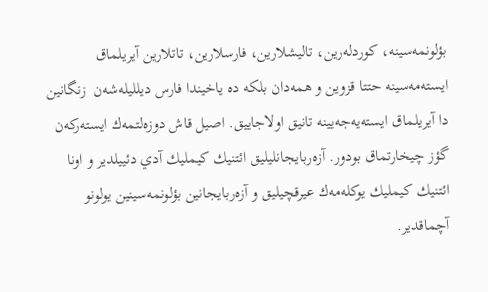بؤلونمه‌سينه، كوردله‌رين، تاليشلارين، فارسلارين، تاتلارين آيريلماق ايسته‌مه‌سينه حتتا قزوين و همه‌دان بلكه ده ياخيندا فارس ديلليله‌شه‌ن  زنگانين دا آيريلماق ايسته‌يه‌جه‌يينه تانيق اولاجاييق. اصيل قاش دوزه‌لتمه‌ك ايسته‌ركه‌ن گؤز چيخارتماق بودور. آزه‌ربايجانليليق ائتنيك كيمليك آدي دئييلدير و اونا ائتنيك كيمليك يوكله‌مه‌ك عيرقچيليق و آزه‌ربايجانين بؤلونمه‌سينين يولونو آچماقدير.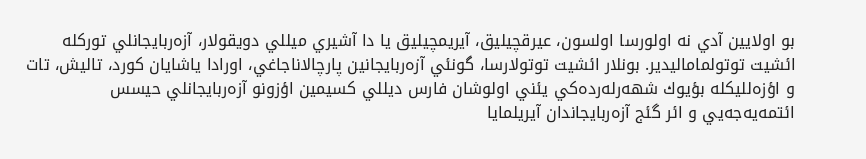بو اولايين آدي نه اولورسا اولسون، عيرقچيليق، آيريمچيليق يا دا آشيري ميللي دويقولار، آزه‌ربايجانلي توركله ائشيت توتولماماليدير. بونلار ائشيت توتولارسا، گونئي آزه‌ربايجانين پارچالاناجاغي، اورادا ياشايان كورد، تاليش، تات و اؤزه‌لليكله بؤيوك شهه‌رله‌رده‌كي يئني اولوشان فارس ديللي كسيمين اؤزونو آزه‌ربايجانلي حيسس ائتمه‌يه‌جه‌يي و ائر گئج آزه‌ربايجاندان آيريلمايا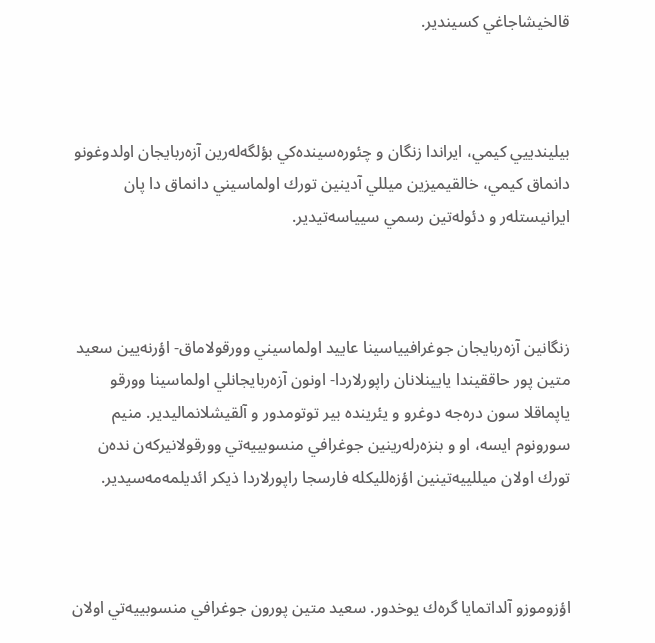قالخيشاجاغي كسيندير.



بيليندييي كيمي، ايراندا زنگان و چئوره‌سينده‌كي بؤلگه‌له‌رين آزه‌ربايجان اولدوغونو دانماق كيمي، خالقيميزين ميللي آدينين تورك اولماسيني دانماق دا پان ايرانيستله‌ر و دئوله‌تين رسمي سيياسه‌تيدير.



زنگانين آزه‌ربايجان جوغرافيياسينا عاييد اولماسيني وورقولاماق- اؤرنه‌يين سعيد متين پور حاققيندا يايينلانان راپورلاردا- اونون آزه‌ربايجانلي اولماسينا وورقو ياپماقلا سون دره‌جه دوغرو و يئرينده بير توتومدور و آلقيشلانماليدير. منيم سورونوم ايسه، او و بنزه‌رله‌رينين جوغرافي منسوبييه‌تي وورقولانيركه‌ن نده‌ن تورك اولان ميللييه‌تينين اؤزه‌لليكله فارسجا راپورلاردا ذيكر ائديلمه‌مه‌سيدير.



اؤزوموزو آلداتمايا گره‌ك يوخدور. سعيد متين پورون جوغرافي منسوبييه‌تي اولان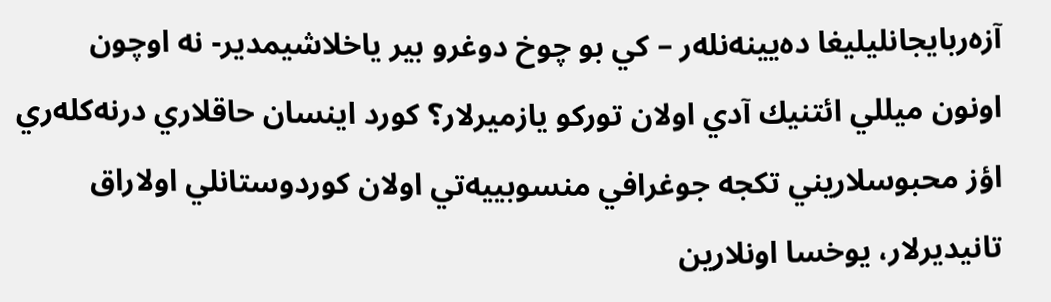آزه‌ربايجانليليغا ده‌يينه‌نله‌ر – كي بو چوخ دوغرو بير ياخلاشيمدير- نه اوچون اونون ميللي ائتنيك آدي اولان توركو يازميرلار؟ كورد اينسان حاقلاري درنه‌كله‌ري اؤز محبوسلاريني تكجه جوغرافي منسوبييه‌تي اولان كوردوستانلي اولاراق تانيديرلار، يوخسا اونلارين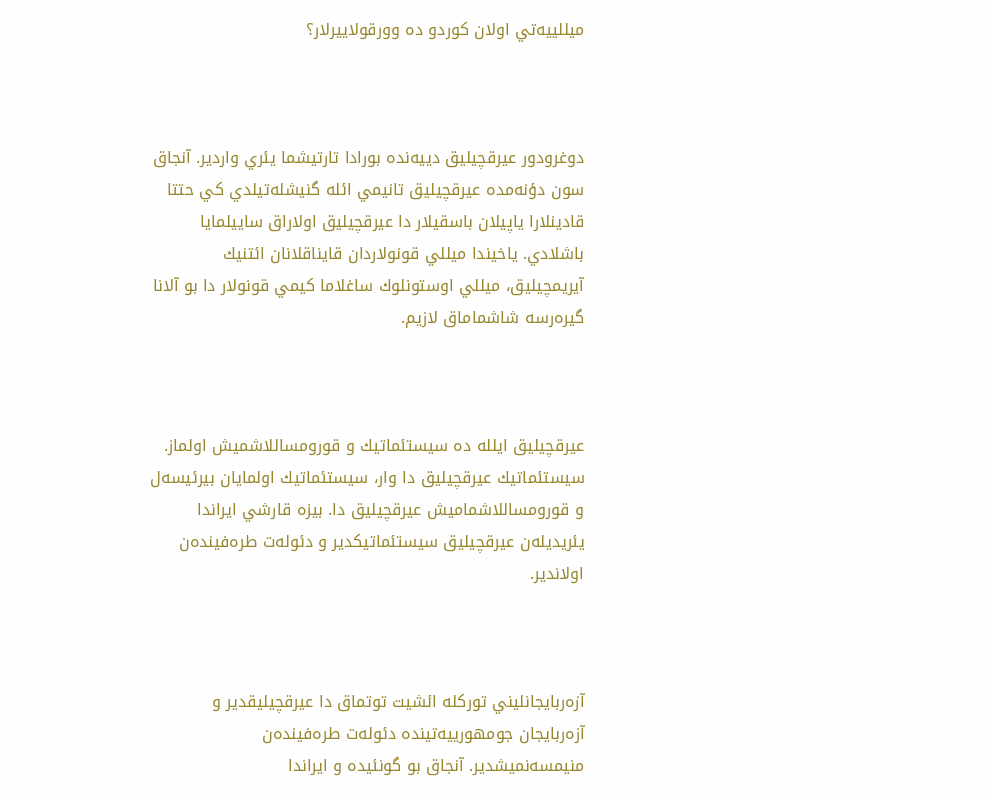ميللييه‌تي اولان كوردو ده وورقولاييرلار؟



دوغرودور عيرقچيليق دييه‌نده بورادا تارتيشما يئري واردير. آنجاق سون دؤنه‌مده عيرقچيليق تانيمي ائله گنيشله‌تيلدي كي حتتا قادينلارا ياپيلان باسقيلار دا عيرقچيليق اولاراق ساييلمايا باشلادي. ياخيندا ميللي قونولاردان قايناقلانان ائتنيك آيريمچيليق، ميللي اوستونلوك ساغلاما كيمي قونولار دا بو آلانا گيره‌رسه شاشماماق لازيم.



عيرقچيليق ايلله ده سيستئماتيك و قورومساللاشميش اولماز. سيستئماتيك عيرقچيليق دا وار، سيستئماتيك اولمايان بيرئيسه‌ل و قورومساللاشماميش عيرقچيليق دا. بيزه قارشي ايراندا يئريديله‌ن عيرقچيليق سيستئماتيكدير و دئوله‌ت طره‌فينده‌ن اولاندير.



آزه‌ربايجانليني توركله ائشيت توتماق دا عيرقچيليقدير و آزه‌ربايجان جومهورييه‌تينده دئوله‌ت طره‌فينده‌ن منيمسه‌نميشدير. آنجاق بو گونئيده و ايراندا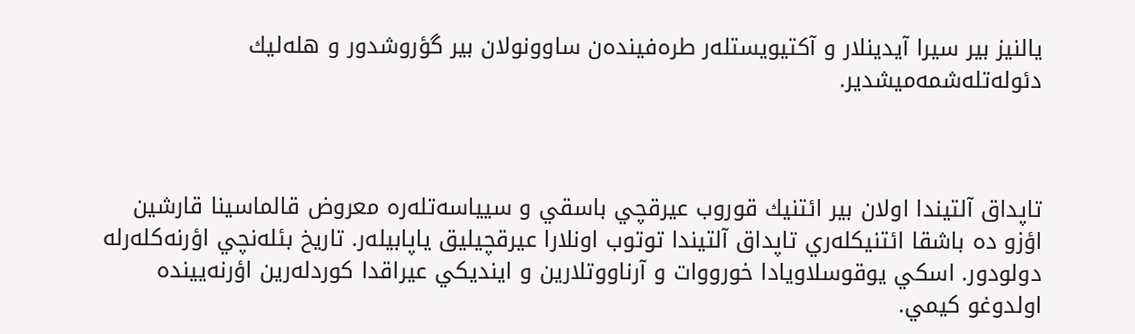يالنيز بير سيرا آيدينلار و آكتيويستله‌ر طره‌فينده‌ن ساوونولان بير گؤروشدور و هله‌ليك دئوله‌تله‌‌شمه‌ميشدير.



تاپداق آلتيندا اولان بير ائتنيك قوروب عيرقچي باسقي و سيياسه‌تله‌ره معروض قالماسينا قارشين اؤزو ده باشقا ائتنيكله‌ري تاپداق آلتيندا توتوب اونلارا عيرقچيليق ياپابيله‌ر. تاريخ بئله‌نچي اؤرنه‌كله‌رله دولودور. اسكي يوقوسلاويادا خورووات و آرناووتلارين و اينديكي عيراقدا كوردله‌رين اؤرنه‌‌يينده اولدوغو كيمي.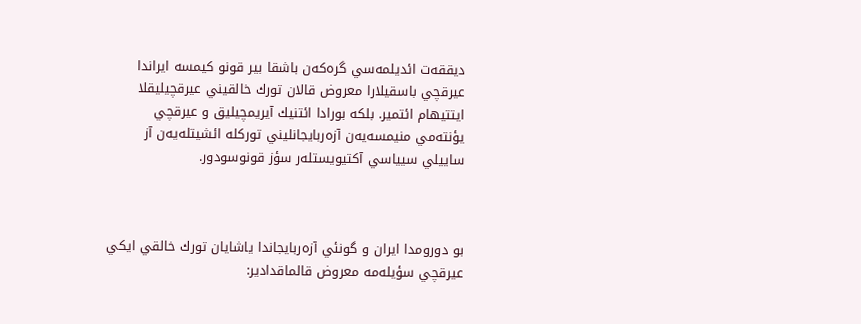ديققه‌ت ائديلمه‌سي گره‌كه‌ن باشقا بير قونو كيمسه ايراندا عيرقچي باسقيلارا معروض قالان تورك خالقيني عيرقچيليقلا ايتتيهام ائتمير. بلكه بورادا ائتنيك آيريمچيليق و عيرقچي يؤنته‌مي منيمسه‌يه‌ن آزه‌‌ربايجانليني توركله ائشيتله‌يه‌ن آز ساييلي سيياسي آكتيويستله‌ر سؤز قونوسودور.



بو دورومدا ايران و گونئي آزه‌ربايجاندا ياشايان تورك خالقي ايكي عيرقچي سؤيله‌مه معروض قالماقدادير: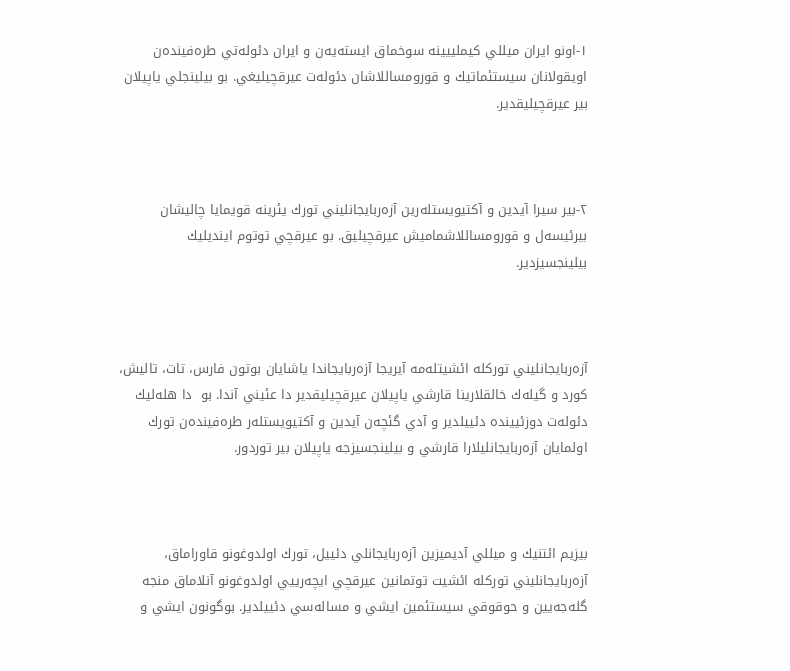١-اونو ايران ميللي كيملييينه سوخماق ايسته‌يه‌ن و ايران دئوله‌تي طره‌فينده‌ن اويقولانان سيستئماتيك و قورومساللاشان دئوله‌ت عيرقچيليغي. بو بيلينجلي ياپيلان بير عيرقچيليقدير.



٢-بير سيرا آيدين و آكتيويستله‌رين آزه‌ربايجانليني تورك يئرينه قويمايا چاليشان بيرئيسه‌ل و قورومساللاشماميش عيرقچيليق. بو عيرقچي توتوم اينديليك بيلينجسيزدير.



آزه‌ربايجانليني توركله ائشيتله‌مه آيريجا آزه‌ربايجاندا ياشايان بوتون فارس، تات، تاليش، كورد و گيله‌ك خالقلارينا قارشي ياپيلان عيرقچيليقدير دا عئيني آندا. بو  دا هله‌ليك دئوله‌ت دوزئيينده دئييلدير و آدي گئچه‌ن آيدين و آكتيويستله‌ر طره‌فينده‌ن تورك اولمايان آزه‌ربايجانليلارا قارشي و بيلينجسيزجه ياپيلان بير توردور.



بيزيم ائتنيك و ميللي آديميزين آزه‌ربايجانلي دئييل، تورك اولدوغونو قاوراماق، آزه‌ربايجانليني توركله ائشيت توتمانين عيرقچي ايچه‌رييي اولدوغونو آنلاماق منجه گله‌جه‌يين و حوقوقي سيستئمين ايشي و مساله‌سي دئييلدير. بوگونون ايشي و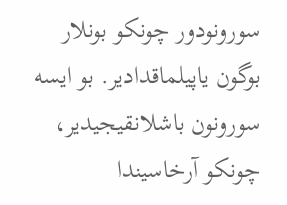سورونودور چونكو بونلار بوگون ياپيلماقدادير. بو ايسه سورونون باشلانقيجيدير، چونكو آرخاسيندا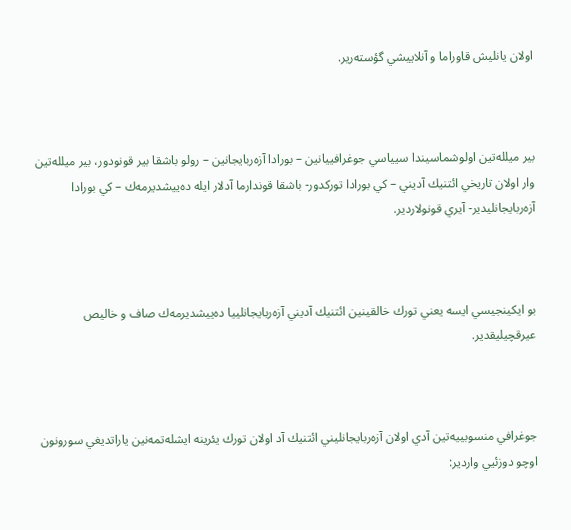اولان يانليش قاوراما و آنلاييشي گؤسته‌رير.



بير ميلله‌تين اولوشماسيندا سيياسي جوغرافييانين – بورادا آزه‌ربايجانين – رولو باشقا بير قونودور، بير ميلله‌تين وار اولان تاريخي ائتنيك آديني – كي بورادا توركدور- باشقا قوندارما آدلار ايله ده‌ييشديرمه‌ك – كي بورادا آزه‌ربايجانليدير- آيري قونولاردير.



بو ايكينجيسي ايسه يعني تورك خالقينين ائتنيك آديني آزه‌ربايجانلييا ده‌ييشديرمه‌ك صاف و خاليص عيرقچيليقدير.



جوغرافي منسوبييه‌تين آدي اولان آزه‌ربايجانليني ائتنيك آد اولان تورك يئرينه ايشله‌تمه‌نين ياراتديغي سورونون اوچو دوزئيي واردير: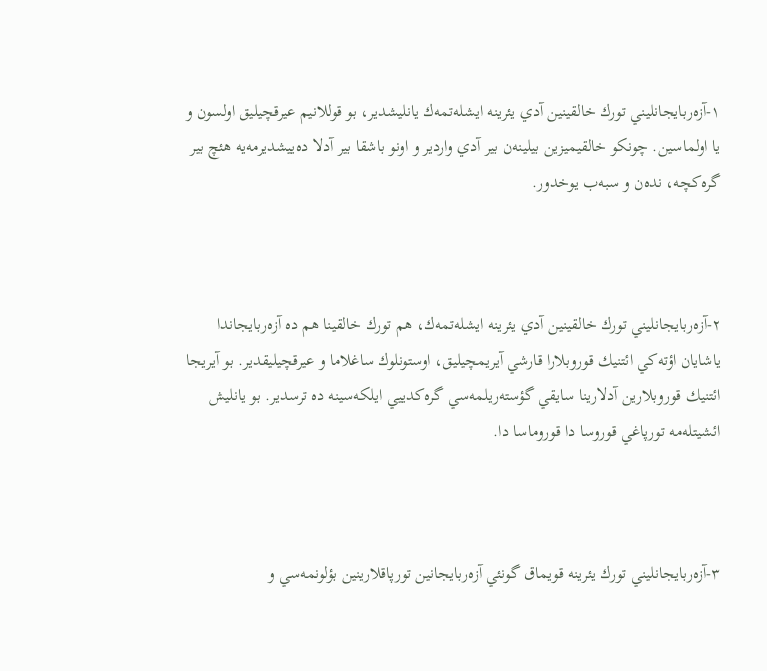١-آزه‌ربايجانليني تورك خالقينين آدي يئرينه ايشله‌تمه‌ك يانليشدير، بو قوللانيم عيرقچيليق اولسون و يا اولماسين. چونكو خالقيميزين بيلينه‌ن بير آدي واردير و اونو باشقا بير آدلا ده‌ييشديرمه‌يه هئچ بير گره‌كچه، نده‌ن و سبه‌ب يوخدور.



٢-آزه‌ربايجانليني تورك خالقينين آدي يئرينه ايشله‌تمه‌ك، هم تورك خالقينا هم ده آزه‌ربايجاندا ياشايان اؤته‌كي ائتنيك قوروبلارا قارشي آيريمچيليق، اوستونلوك ساغلاما و عيرقچيليقدير. بو آيريجا ائتنيك قوروبلارين آدلارينا سايقي گؤسته‌ريلمه‌سي گره‌كدييي ايلكه‌سينه ده ترسدير. بو يانليش ائشيتله‌مه تورپاغي قوروسا دا قوروماسا دا.



٣-آزه‌ربايجانليني تورك يئرينه قويماق گونئي آزه‌ربايجانين تورپاقلارينين بؤلونمه‌سي و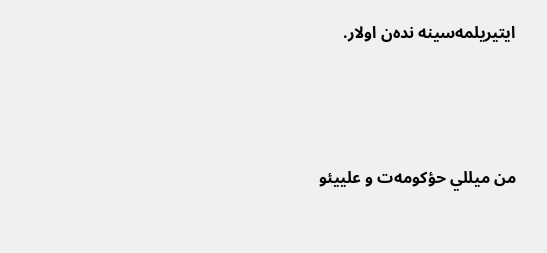ايتيريلمه‌سينه نده‌ن اولار.



من ميللي حؤكومه‌ت و علييئو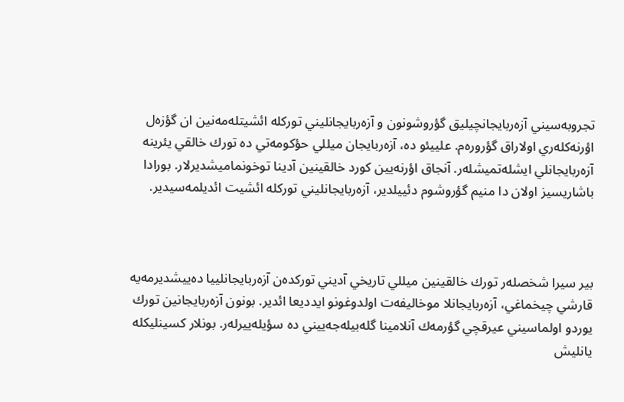تجروبه‌سيني آزه‌ربايجانچيليق گؤروشونون و آزه‌ربايجانليني توركله ائشيتله‌مه‌نين ان گؤزه‌ل اؤرنه‌كله‌ري اولاراق گؤروره‌م. علييئو ده، آزه‌ربايجان ميللي حؤكومه‌تي ده تورك خالقي يئرينه آزه‌ربايجانلي ايشله‌تميشله‌ر. آنجاق اؤرنه‌يين كورد خالقينين آدينا توخونماميشديرلار. بورادا باشاريسيز اولان دا منيم گؤروشوم دئييلدير، آزه‌ربايجانليني توركله ائشيت ائديلمه‌سيدير.



بير سيرا شخصله‌ر تورك خالقينين ميللي تاريخي آديني توركده‌ن آزه‌ربايجانلييا ده‌ييشديرمه‌يه قارشي چيخماغي، آزه‌ربايجانلا موخاليفه‌ت اولدوغونو ايدديعا ائدير. بونون آزه‌ربايجانين تورك يوردو اولماسيني عيرقچي گؤرمه‌ك آنلامينا گله‌بيله‌جه‌ييني ده سؤيله‌ييرله‌ر. بونلار كسينليكله يانليش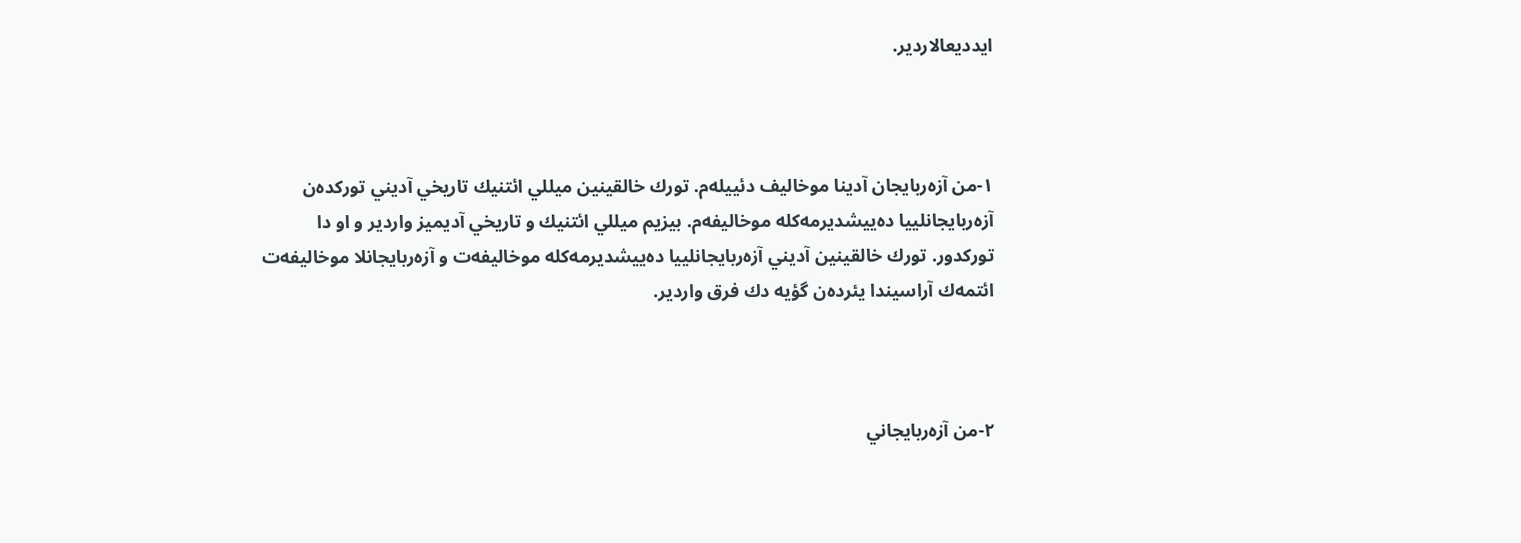ايدديعالاردير.



١-من آزه‌ربايجان آدينا موخاليف دئييله‌م. تورك خالقينين ميللي ائتنيك تاريخي آديني توركده‌ن آزه‌ربايجانلييا ده‌ييشديرمه‌كله موخاليفه‌م. بيزيم ميللي ائتنيك و تاريخي آديميز واردير و او دا توركدور. تورك خالقينين آديني آزه‌ربايجانلييا ده‌ييشديرمه‌كله موخاليفه‌ت و آزه‌ربايجانلا موخاليفه‌ت ائتمه‌ك آراسيندا يئرده‌ن گؤيه دك فرق واردير.



٢-من آزه‌ربايجاني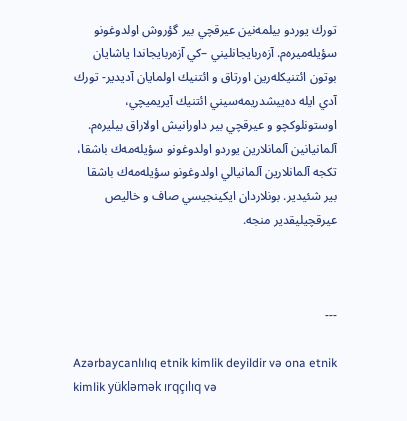تورك يوردو بيلمه‌نين عيرقچي بير گؤروش اولدوغونو سؤيله‌ميره‌م. آزه‌ربايجانليني –كي آزه‌ربايجاندا ياشايان بوتون ائتنيكله‌رين اورتاق و ائتنيك اولمايان آديدير- تورك آدي ايله ده‌ييشدريمه‌سيني ائتنيك آيريميچي، اوستونلوكچو و عيرقچي بير داورانيش اولاراق بيليره‌م. آلمانيانين آلمانلارين يوردو اولدوغونو سؤيله‌مه‌ك باشقا، تكجه آلمانلارين آلمانيالي اولدوغونو سؤيله‌مه‌ك باشقا بير شئيدير. بونلاردان ايكينجيسي صاف و خاليص عيرقچيليقدير منجه.



---

Azǝrbaycanlılıq etnik kimlik deyildir vǝ ona etnik kimlik yüklǝmǝk ırqçılıq vǝ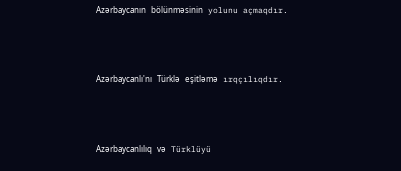Azǝrbaycanın bölünmǝsinin yolunu açmaqdır.



Azǝrbaycanlı'nı Türklǝ eşitlǝmǝ ırqçılıqdır.



Azǝrbaycanlılıq vǝ Türklüyü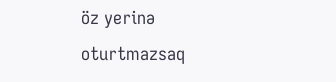öz yerinǝ oturtmazsaq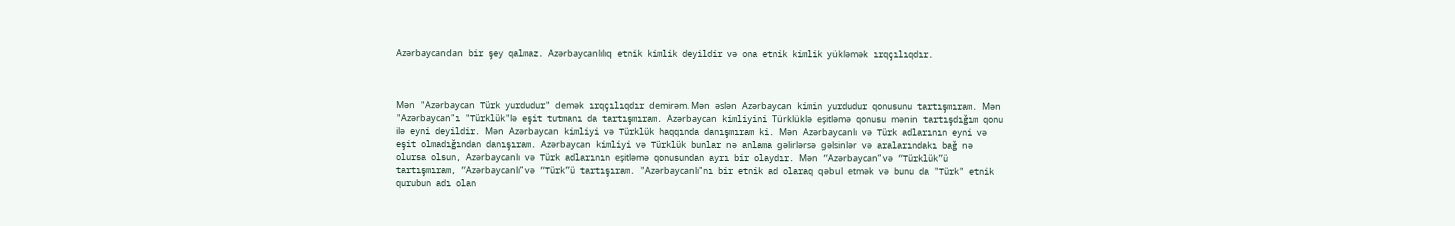Azǝrbaycandan bir şey qalmaz. Azǝrbaycanlılıq etnik kimlik deyildir vǝ ona etnik kimlik yüklǝmǝk ırqçılıqdır.



Mǝn "Azǝrbaycan Türk yurdudur" demǝk ırqçılıqdır demirǝm. Mǝn ǝslǝn Azǝrbaycan kimin yurdudur qonusunu tartışmıram. Mǝn "Azǝrbaycan"ı "Türklük"lǝ eşit tutmanı da tartışmıram. Azǝrbaycan kimliyini Türklüklǝ eşitlǝmǝ qonusu mǝnin tartışdığım qonu ilǝ eyni deyildir. Mǝn Azǝrbaycan kimliyi vǝ Türklük haqqında danışmıram ki. Mǝn Azǝrbaycanlı vǝ Türk adlarının eyni vǝ eşit olmadığından danışıram. Azǝrbaycan kimliyi vǝ Türklük bunlar nǝ anlama gǝlirlǝrsǝ gǝlsinlǝr vǝ aralarındakı bağ nǝ olursa olsun, Azǝrbaycanlı vǝ Türk adlarının eşitlǝmǝ qonusundan ayrı bir olaydır. Mǝn “Azǝrbaycan” vǝ “Türklük”ü tartışmıram, “Azǝrbaycanlı” vǝ “Türk”ü tartışıram. "Azǝrbaycanlı"nı bir etnik ad olaraq qǝbul etmǝk vǝ bunu da "Türk" etnik qurubun adı olan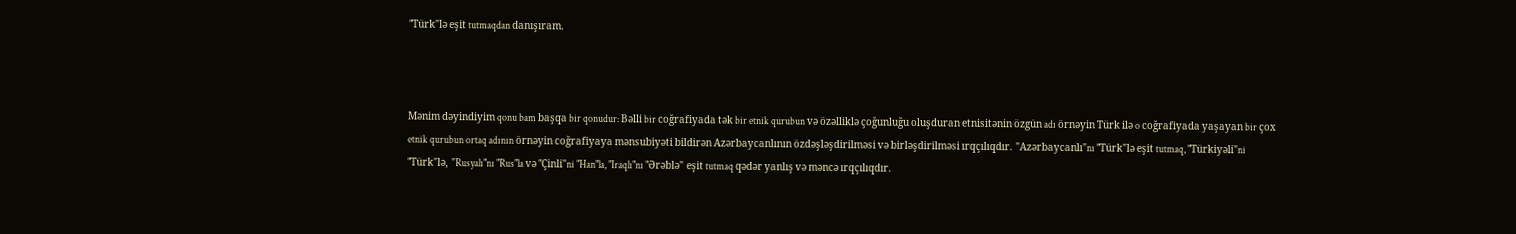"Türk"lǝ eşit tutmaqdan danışıram.



Mǝnim dǝyindiyim qonu bam başqa bir qonudur: Bǝlli bir coğrafiyada tǝk bir etnik qurubun vǝ özǝlliklǝ çoğunluğu oluşduran etnisitǝnin özgün adı örnǝyin Türk ilǝ o coğrafiyada yaşayan bir çox etnik qurubun ortaq adının örnǝyin coğrafiyaya mǝnsubiyǝti bildirǝn Azǝrbaycanlının özdǝşlǝşdirilmǝsi vǝ birlǝşdirilmǝsi ırqçılıqdır. "Azǝrbaycanlı"nı "Türk"lǝ eşit tutmaq, "Türkiyǝli"ni "Türk"lǝ, "Rusyalı"nı "Rus"la vǝ "Çinli"ni "Han"la, "Iraqlı"nı "Ərǝblǝ" eşit tutmaq qǝdǝr yanlış vǝ mǝncǝ ırqçılıqdır.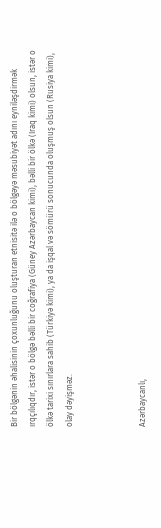Bir bölgǝnin ǝhalisinin çoxunluğunu oluşturan etnisitǝ ilǝ o bölgǝyǝ mǝsubiyǝt adını eynilǝşdirmǝk ırqçılıqdır, istǝr o bölgǝ bǝlli bir coğrafiya (Güney Azǝrbaycan kimi), bǝlli bir ölkǝ (Iraq kimi) olsun, istǝr o ölkǝ tarixi sınırlara sahib (Türkiyǝ kimi), ya da işqal vǝ sömürü sonucunda oluşmuş olsun (Rusiya kimi), olay dǝyişmǝz.



Azǝrbaycanlı,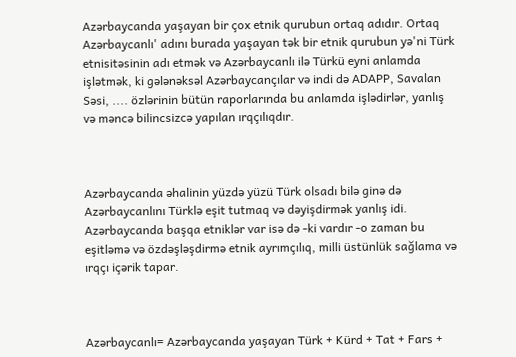Azǝrbaycanda yaşayan bir çox etnik qurubun ortaq adıdır. Ortaq Azǝrbaycanlı' adını burada yaşayan tǝk bir etnik qurubun yǝ'ni Türk etnisitǝsinin adı etmǝk vǝ Azǝrbaycanlı ilǝ Türkü eyni anlamda işlǝtmǝk, ki gǝlǝnǝksǝl Azǝrbaycançılar vǝ indi dǝ ADAPP, Savalan Sǝsi, .... özlǝrinin bütün raporlarında bu anlamda işlǝdirlǝr, yanlış vǝ mǝncǝ bilincsizcǝ yapılan ırqçılıqdır.



Azǝrbaycanda ǝhalinin yüzdǝ yüzü Türk olsadı bilǝ ginǝ dǝ Azǝrbaycanlını Türklǝ eşit tutmaq vǝ dǝyişdirmǝk yanlış idi. Azǝrbaycanda başqa etniklǝr var isǝ dǝ -ki vardır -o zaman bu eşitlǝmǝ vǝ özdǝşlǝşdirmǝ etnik ayrımçılıq, milli üstünlük sağlama vǝ ırqçı içǝrik tapar.



Azǝrbaycanlı= Azǝrbaycanda yaşayan Türk + Kürd + Tat + Fars +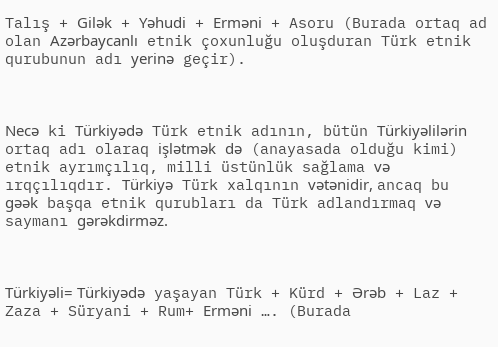Talış + Gilǝk + Yǝhudi + Ermǝni + Asoru (Burada ortaq ad olan Azǝrbaycanlı etnik çoxunluğu oluşduran Türk etnik qurubunun adı yerinǝ geçir).



Necǝ ki Türkiyǝdǝ Türk etnik adının, bütün Türkiyǝlilǝrin ortaq adı olaraq işlǝtmǝk dǝ (anayasada olduğu kimi) etnik ayrımçılıq, milli üstünlük sağlama vǝ ırqçılıqdır. Türkiyǝ Türk xalqının vǝtǝnidir, ancaq bu gǝǝk başqa etnik qurubları da Türk adlandırmaq vǝ saymanı gǝrǝkdirmǝz.



Türkiyǝli= Türkiyǝdǝ yaşayan Türk + Kürd + Ərǝb + Laz + Zaza + Süryani + Rum+ Ermǝni …. (Burada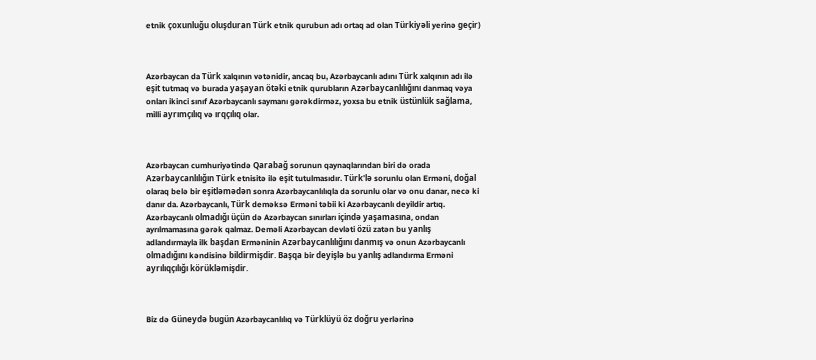etnik çoxunluğu oluşduran Türk etnik qurubun adı ortaq ad olan Türkiyǝli yerinǝ geçir)



Azǝrbaycan da Türk xalqının vǝtǝnidir, ancaq bu, Azǝrbaycanlı adını Türk xalqının adı ilǝ eşit tutmaq vǝ burada yaşayan ötǝki etnik qurubların Azǝrbaycanlılığını danmaq vǝya onları ikinci sınıf Azǝrbaycanlı saymanı gǝrǝkdirmǝz, yoxsa bu etnik üstünlük sağlama, milli ayrımçılıq vǝ ırqçılıq olar.



Azǝrbaycan cumhuriyǝtindǝ Qarabağ sorunun qaynaqlarından biri dǝ orada Azǝrbaycanlılığın Türk etnisitǝ ilǝ eşit tutulmasıdır. Türk'lǝ sorunlu olan Ermǝni, doğal olaraq belǝ bir eşitlǝmǝdǝn sonra Azǝrbaycanlılıqla da sorunlu olar vǝ onu danar, necǝ ki danır da. Azǝrbaycanlı, Türk demǝksǝ Ermǝni tǝbii ki Azǝrbaycanlı deyildir artıq. Azǝrbaycanlı olmadığı üçün dǝ Azǝrbaycan sınırları içindǝ yaşamasına, ondan ayrılmamasına gǝrǝk qalmaz. Demǝli Azǝrbaycan devlǝti özü zatǝn bu yanlış adlandırmayla ilk başdan Ermǝninin Azǝrbaycanlılığını danmış vǝ onun Azǝrbaycanlı olmadığını kǝndisinǝ bildirmişdir. Başqa bir deyişlǝ bu yanlış adlandırma Ermǝni ayrılıqçılığı körüklǝmişdir.



Biz dǝ Güneydǝ bugün Azǝrbaycanlılıq vǝ Türklüyü öz doğru yerlǝrinǝ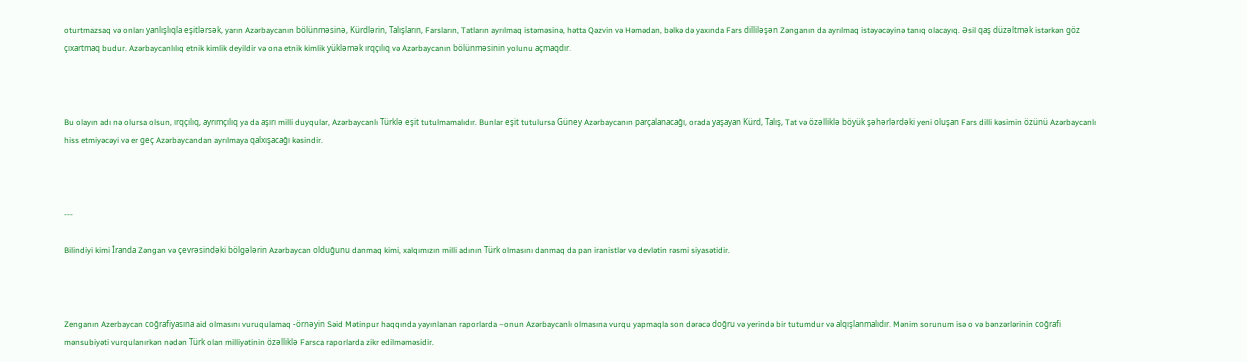oturtmazsaq vǝ onları yanlışlıqla eşitlǝrsǝk, yarın Azǝrbaycanın bölünmǝsinǝ, Kürdlǝrin, Talışların, Farsların, Tatların ayrılmaq istǝmǝsinǝ, hǝtta Qǝzvin vǝ Hǝmǝdan, bǝlkǝ dǝ yaxında Fars dillilǝşǝn Zǝnganın da ayrılmaq istǝyǝcǝyinǝ tanıq olacayıq. Əsil qaş düzǝltmǝk istǝrkǝn göz çıxartmaq budur. Azǝrbaycanlılıq etnik kimlik deyildir vǝ ona etnik kimlik yüklǝmǝk ırqçılıq vǝ Azǝrbaycanın bölünmǝsinin yolunu açmaqdır.



Bu olayın adı nǝ olursa olsun, ırqçılıq, ayrımçılıq ya da aşırı milli duyqular, Azǝrbaycanlı Türklǝ eşit tutulmamalıdır. Bunlar eşit tutulursa Güney Azǝrbaycanın parçalanacağı, orada yaşayan Kürd, Talış, Tat vǝ özǝlliklǝ böyük şǝhǝrlǝrdǝki yeni oluşan Fars dilli kǝsimin özünü Azǝrbaycanlı hiss etmiyǝcǝyi vǝ er geç Azǝrbaycandan ayrılmaya qalxışacağı kǝsindir.



---

Bilindiyi kimi İranda Zǝngan vǝ çevrǝsindǝki bölgǝlǝrin Azǝrbaycan olduğunu danmaq kimi, xalqımızın milli adının Türk olmasını danmaq da pan iranistlǝr vǝ devlǝtin rǝsmi siyasǝtidir.



Zenganın Azerbaycan coğrafiyasına aid olmasını vuruqulamaq -örnǝyin Sǝid Mǝtinpur haqqında yayınlanan raporlarda –onun Azǝrbaycanlı olmasına vurqu yapmaqla son dǝrǝcǝ doğru vǝ yerindǝ bir tutumdur vǝ alqışlanmalıdır. Mǝnim sorunum isǝ o vǝ bǝnzǝrlǝrinin coğrafi mǝnsubiyǝti vurqulanırkǝn nǝdǝn Türk olan milliyǝtinin özǝlliklǝ Farsca raporlarda zikr edilmǝmǝsidir.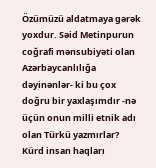Özümüzü aldatmaya gǝrǝk yoxdur. Sǝid Metinpurun coğrafi mǝnsubiyǝti olan Azǝrbaycanlılığa dǝyinǝnlǝr- ki bu çox doğru bir yaxlaşımdır -nǝ üçün onun milli etnik adı olan Türkü yazmırlar? Kürd insan haqları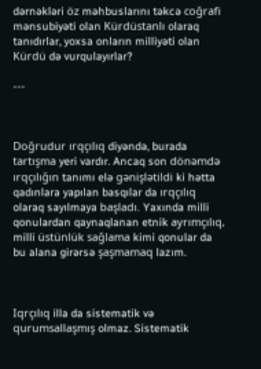dǝrnǝklǝri öz mǝhbuslarını tǝkcǝ coğrafi mǝnsubiyǝti olan Kürdüstanlı olaraq tanıdırlar, yoxsa onların milliyǝti olan Kürdü dǝ vurqulayırlar?

---



Doğrudur ırqçılıq diyǝndǝ, burada tartışma yeri vardır. Ancaq son dönǝmdǝ ırqçılığın tanımı elǝ gǝnişlǝtildi ki hǝtta qadınlara yapılan basqılar da ırqçılıq olaraq sayılmaya başladı. Yaxında milli qonulardan qaynaqlanan etnik ayrımçılıq, milli üstünlük sağlama kimi qonular da bu alana girǝrsǝ şaşmamaq lazım.



Iqrçılıq illa da sistematik vǝ qurumsallaşmış olmaz. Sistematik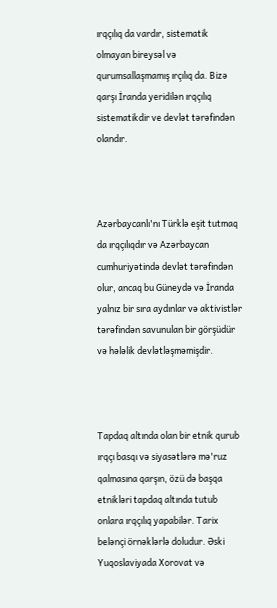ırqçılıq da vardır, sistematik olmayan bireysǝl vǝ qurumsallaşmamış ırçılıq da. Bizǝ qarşı İranda yeridilǝn ırqçılıq sistematikdir ve devlǝt tǝrǝfindǝn olandır.



Azǝrbaycanlı'nı Türklǝ eşit tutmaq da ırqçılıqdır vǝ Azǝrbaycan cumhuriyǝtindǝ devlǝt tǝrǝfindǝn olur, ancaq bu Güneydǝ vǝ İranda yalnız bir sıra aydınlar vǝ aktivistlǝr tǝrǝfindǝn savunulan bir görşüdür vǝ hǝlǝlik devlǝtlǝşmǝmişdir.



Tapdaq altında olan bir etnik qurub ırqçı basqı vǝ siyasǝtlǝrǝ mǝ'ruz qalmasına qarşın, özü dǝ başqa etniklǝri tapdaq altında tutub onlara ırqçılıq yapabilǝr. Tarix belǝnçi örnǝklǝrlǝ doludur. Əski Yuqoslaviyada Xorovat vǝ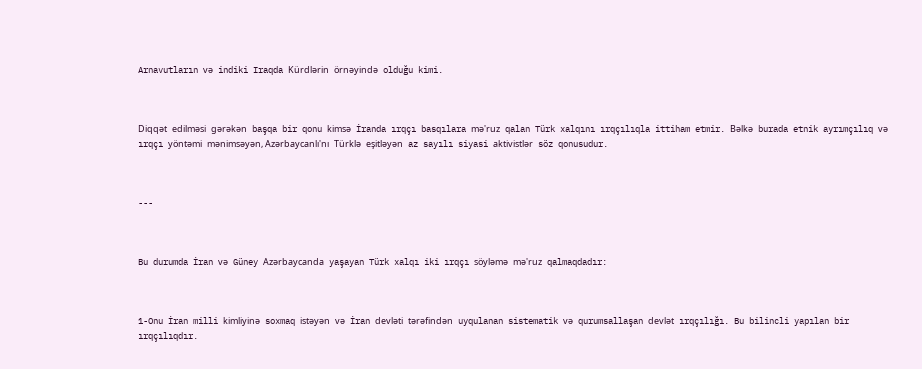Arnavutların vǝ indiki Iraqda Kürdlǝrin örnǝyindǝ olduğu kimi.



Diqqǝt edilmǝsi gǝrǝkǝn başqa bir qonu kimsǝ İranda ırqçı basqılara mǝ'ruz qalan Türk xalqını ırqçılıqla ittiham etmir. Bǝlkǝ burada etnik ayrımçılıq vǝ ırqçı yöntǝmi mǝnimsǝyǝn, Azǝrbaycanlı'nı Türklǝ eşitlǝyǝn az sayılı siyasi aktivistlǝr söz qonusudur.



---



Bu durumda İran vǝ Güney Azǝrbaycanda yaşayan Türk xalqı iki ırqçı söylǝmǝ mǝ'ruz qalmaqdadır:



1-Onu İran milli kimliyinǝ soxmaq istǝyǝn vǝ İran devlǝti tǝrǝfindǝn uyqulanan sistematik vǝ qurumsallaşan devlǝt ırqçılığı. Bu bilincli yapılan bir ırqçılıqdır.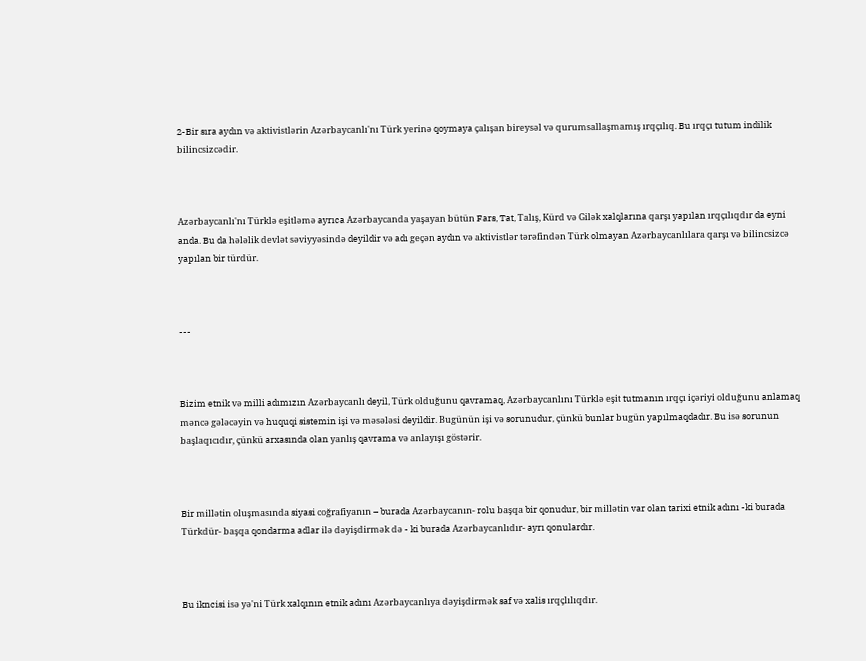2-Bir sıra aydın vǝ aktivistlǝrin Azǝrbaycanlı'nı Türk yerinǝ qoymaya çalışan bireysǝl vǝ qurumsallaşmamış ırqçılıq. Bu ırqçı tutum indilik bilincsizcǝdir.



Azǝrbaycanlı'nı Türklǝ eşitlǝmǝ ayrıca Azǝrbaycanda yaşayan bütün Fars, Tat, Talış, Kürd vǝ Gilǝk xalqlarına qarşı yapılan ırqçılıqdır da eyni anda. Bu da hǝlǝlik devlǝt sǝviyyǝsindǝ deyildir vǝ adı geçǝn aydın vǝ aktivistlǝr tǝrǝfindǝn Türk olmayan Azǝrbaycanlılara qarşı vǝ bilincsizcǝ yapılan bir türdür.



---



Bizim etnik vǝ milli adımızın Azǝrbaycanlı deyil, Türk olduğunu qavramaq, Azǝrbaycanlını Türklǝ eşit tutmanın ırqçı içǝriyi olduğunu anlamaq mǝncǝ gǝlǝcǝyin vǝ huquqi sistemin işi vǝ mǝsǝlǝsi deyildir. Bugünün işi vǝ sorunudur, çünkü bunlar bugün yapılmaqdadır. Bu isǝ sorunun başlaqıcıdır, çünkü arxasında olan yanlış qavrama vǝ anlayışı göstǝrir.



Bir millǝtin oluşmasında siyasi coğrafiyanın – burada Azǝrbaycanın- rolu başqa bir qonudur, bir millǝtin var olan tarixi etnik adını -ki burada Türkdür- başqa qondarma adlar ilǝ dǝyişdirmǝk dǝ - ki burada Azǝrbaycanlıdır- ayrı qonulardır.



Bu ikncisi isǝ yǝ'ni Türk xalqının etnik adını Azǝrbaycanlıya dǝyişdirmǝk saf vǝ xalis ırqçlılıqdır.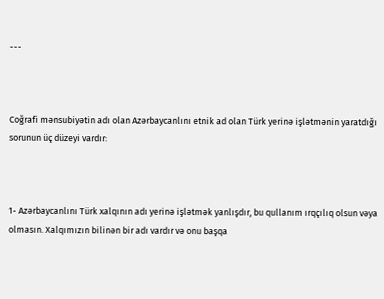---



Coğrafi mǝnsubiyǝtin adı olan Azǝrbaycanlını etnik ad olan Türk yerinǝ işlǝtmǝnin yaratdığı  sorunun üç düzeyi vardır:



1- Azǝrbaycanlını Türk xalqının adı yerinǝ işlǝtmǝk yanlışdır, bu qullanım ırqçılıq olsun vǝya olmasın. Xalqımızın bilinǝn bir adı vardır vǝ onu başqa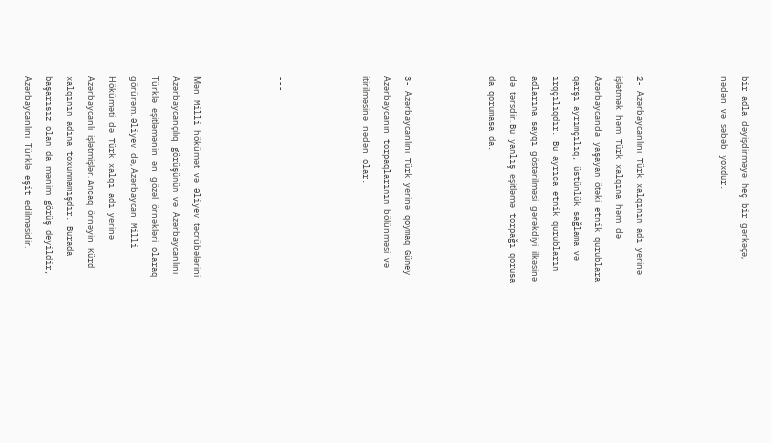bir adla dǝyişdirmǝyǝ heç bir gǝrkǝçǝ, nǝdǝn vǝ sǝbǝb yoxdur.



2- Azǝrbaycanlını Türk xalqının adı yerinǝ işlǝtmǝk hǝm Türk xalqına hǝm dǝ Azǝrbaycanda yaşayan ötǝki etnik qurublara qarşı ayrımçılıq, üstünlük sağlama vǝ ırqçılıqdır. Bu ayrıca etnik qurubların adlarına sayqı göstǝrilmǝsi gǝrǝkdiyi ilkǝsinǝ dǝ tǝrsdir. Bu yanlış eşitlǝmǝ torpağı qorusa da qorumasa da.



3- Azǝrbaycanlını Türk yerinǝ qoymaq Güney Azǝrbaycanın torpaqlarının bölünmǝsi vǝ itirilmǝsinǝ nǝdǝn olar.



---



Mǝn Milli hökümǝt vǝ Əliyev tǝcrübǝlǝrini Azǝrbaycançılıq görüşünün vǝ Azǝrbaycanlını Türklǝ eşitlǝmǝnin ǝn gözǝl örnǝklǝri olaraq görürǝm. Əliyev dǝ, Azǝrbaycan Milli Hökümǝti dǝ Türk xalqı adı yerinǝ Azǝrbaycanlı işlǝtmişlǝr. Ancaq örnǝyin Kürd xalqının adına toxunmamışdır. Burada başarısız olan da mǝnim görüş deyildir, Azǝrbaycanlını Türklǝ eşit edilmǝsidir.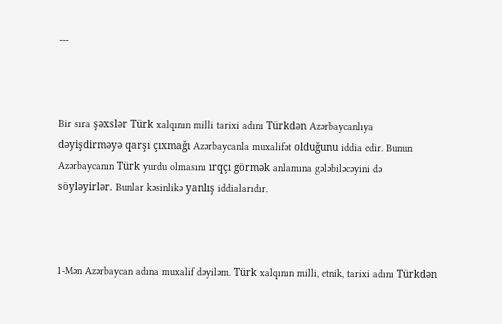---



Bir sıra şǝxslǝr Türk xalqının milli tarixi adını Türkdǝn Azǝrbaycanlıya dǝyişdirmǝyǝ qarşı çıxmağı Azǝrbaycanla muxalifǝt olduğunu iddia edir. Bunun Azǝrbaycanın Türk yurdu olmasını ırqçı görmǝk anlamına gǝlǝbilǝcǝyini dǝ söylǝyirlǝr. Bunlar kǝsinlikǝ yanlış iddialarıdır.



1-Mǝn Azǝrbaycan adına muxalif dǝyilǝm. Türk xalqının milli, etnik, tarixi adını Türkdǝn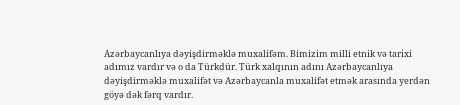Azǝrbaycanlıya dǝyişdirmǝklǝ muxalifǝm. Bimizim milli etnik vǝ tarixi adımız vardır vǝ o da Türkdür. Türk xalqının adını Azǝrbaycanlıya dǝyişdirmǝklǝ muxalifǝt vǝ Azǝrbaycanla muxalifǝt etmǝk arasında yerdǝn göyǝ dǝk fǝrq vardır.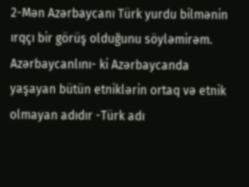2-Mǝn Azǝrbaycanı Türk yurdu bilmǝnin ırqçı bir görüş olduğunu söylǝmirǝm. Azǝrbaycanlını- ki Azǝrbaycanda yaşayan bütün etniklǝrin ortaq vǝ etnik olmayan adıdır -Türk adı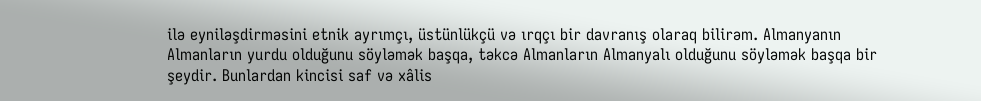ilǝ eynilǝşdirmǝsini etnik ayrımçı, üstünlükçü vǝ ırqçı bir davranış olaraq bilirǝm. Almanyanın Almanların yurdu olduğunu söylǝmǝk başqa, tǝkcǝ Almanların Almanyalı olduğunu söylǝmǝk başqa bir şeydir. Bunlardan kincisi saf vǝ xâlis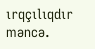ırqçılıqdır mǝncǝ.